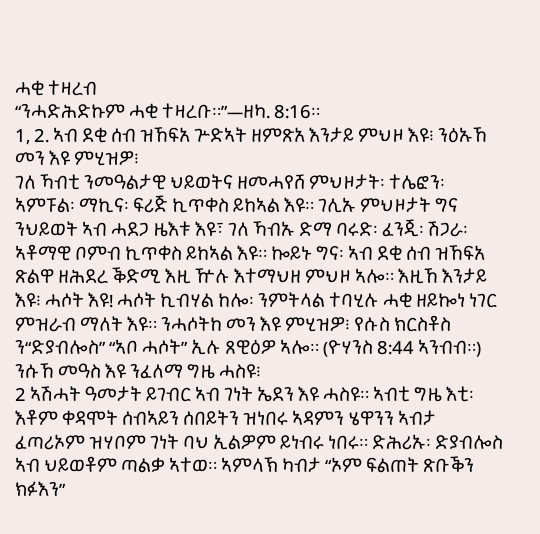ሓቂ ተዛረብ
“ንሓድሕድኩም ሓቂ ተዛረቡ።”—ዘካ. 8:16።
1, 2. ኣብ ደቂ ሰብ ዝኸፍአ ጕድኣት ዘምጽአ እንታይ ምህዞ እዩ፧ ንዕኡኸ መን እዩ ምሂዝዎ፧
ገለ ኻብቲ ንመዓልታዊ ህይወትና ዘመሓየሸ ምህዞታት፡ ተሌፎን፡ ኣምፑል፡ ማኪና፡ ፍሪጅ ኪጥቀስ ይከኣል እዩ። ገሊኡ ምህዞታት ግና ንህይወት ኣብ ሓደጋ ዜእቱ እዩ፣ ገለ ኻብኡ ድማ ባሩድ፡ ፈንጂ፡ ሽጋራ፡ ኣቶማዊ ቦምብ ኪጥቀስ ይከኣል እዩ። ኰይኑ ግና፡ ኣብ ደቂ ሰብ ዝኸፍአ ጽልዋ ዘሕደረ ቕድሚ እዚ ዅሉ እተማህዘ ምህዞ ኣሎ። እዚኸ እንታይ እዩ፧ ሓሶት እዩ! ሓሶት ኪብሃል ከሎ፡ ንምትላል ተባሂሉ ሓቂ ዘይኰነ ነገር ምዝራብ ማለት እዩ። ንሓሶትከ መን እዩ ምሂዝዎ፧ የሱስ ክርስቶስ ን“ድያብሎስ” “ኣቦ ሓሶት” ኢሉ ጸዊዕዎ ኣሎ። (ዮሃንስ 8:44 ኣንብብ።) ንሱኸ መዓስ እዩ ንፈለማ ግዜ ሓስዩ፧
2 ኣሽሓት ዓመታት ይገብር ኣብ ገነት ኤደን እዩ ሓስዩ። ኣብቲ ግዜ እቲ፡ እቶም ቀዳሞት ሰብኣይን ሰበይትን ዝነበሩ ኣዳምን ሄዋንን ኣብታ ፈጣሪኦም ዝሃቦም ገነት ባህ ኢልዎም ይነብሩ ነበሩ። ድሕሪኡ፡ ድያብሎስ ኣብ ህይወቶም ጣልቃ ኣተወ። ኣምላኽ ካብታ “ኦም ፍልጠት ጽቡቕን ክፉእን”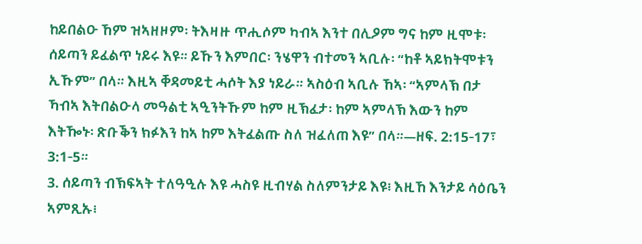ከይበልዑ ኸም ዝኣዘዞም፡ ትእዛዙ ጥሒሶም ካብኣ እንተ በሊዖም ግና ከም ዚሞቱ፡ ሰይጣን ይፈልጥ ነይሩ እዩ። ይኹን እምበር፡ ንሄዋን ብተመን ኣቢሉ፡ “ከቶ ኣይክትሞቱን ኢኹም” በላ። እዚኣ ቐዳመይቲ ሓሶት እያ ነይራ። ኣስዕብ ኣቢሉ ኸኣ፡ “ኣምላኽ በታ ኻብኣ እትበልዑላ መዓልቲ ኣዒንትኹም ከም ዚኽፈታ፡ ከም ኣምላኽ እውን ከም እትዀኑ፡ ጽቡቕን ክፉእን ከኣ ከም እትፈልጡ ስለ ዝፈለጠ እዩ” በላ።—ዘፍ. 2:15-17፣ 3:1-5።
3. ሰይጣን ብኽፍኣት ተለዓዒሉ እዩ ሓስዩ ዚብሃል ስለምንታይ እዩ፧ እዚኸ እንታይ ሳዕቤን ኣምጺኡ፧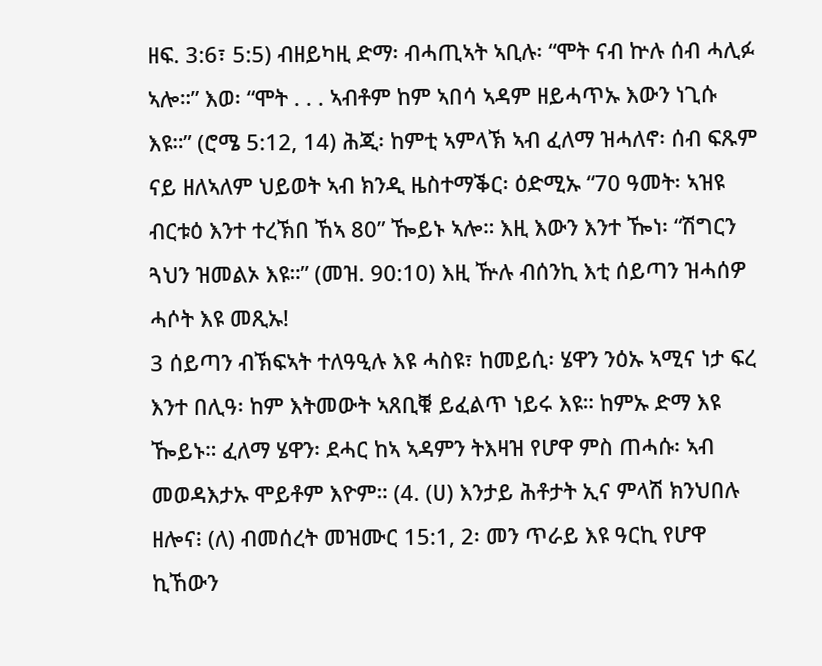ዘፍ. 3:6፣ 5:5) ብዘይካዚ ድማ፡ ብሓጢኣት ኣቢሉ፡ “ሞት ናብ ኵሉ ሰብ ሓሊፉ ኣሎ።” እወ፡ “ሞት . . . ኣብቶም ከም ኣበሳ ኣዳም ዘይሓጥኡ እውን ነጊሱ እዩ።” (ሮሜ 5:12, 14) ሕጂ፡ ከምቲ ኣምላኽ ኣብ ፈለማ ዝሓለኖ፡ ሰብ ፍጹም ናይ ዘለኣለም ህይወት ኣብ ክንዲ ዜስተማቕር፡ ዕድሚኡ “70 ዓመት፡ ኣዝዩ ብርቱዕ እንተ ተረኽበ ኸኣ 80” ዀይኑ ኣሎ። እዚ እውን እንተ ዀነ፡ “ሽግርን ጓህን ዝመልኦ እዩ።” (መዝ. 90:10) እዚ ዅሉ ብሰንኪ እቲ ሰይጣን ዝሓሰዎ ሓሶት እዩ መጺኡ!
3 ሰይጣን ብኽፍኣት ተለዓዒሉ እዩ ሓስዩ፣ ከመይሲ፡ ሄዋን ንዕኡ ኣሚና ነታ ፍረ እንተ በሊዓ፡ ከም እትመውት ኣጸቢቑ ይፈልጥ ነይሩ እዩ። ከምኡ ድማ እዩ ዀይኑ። ፈለማ ሄዋን፡ ደሓር ከኣ ኣዳምን ትእዛዝ የሆዋ ምስ ጠሓሱ፡ ኣብ መወዳእታኡ ሞይቶም እዮም። (4. (ሀ) እንታይ ሕቶታት ኢና ምላሽ ክንህበሉ ዘሎና፧ (ለ) ብመሰረት መዝሙር 15:1, 2፡ መን ጥራይ እዩ ዓርኪ የሆዋ ኪኸውን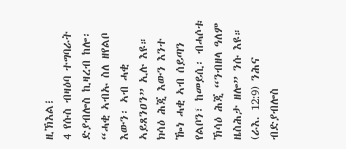ዚኽእል፧
4 የሱስ ብዛዕባ ተግባራት ድያብሎስ ኪዛረብ ከሎ፡ “ሓቂ ኣብኡ ስለ ዘየልቦ እውን፡ ኣብ ሓቂ ኣይጸንዐን” ኢሉ እዩ። ክሳዕ ሕጂ እውን እንተ ዀነ ሓቂ ኣብ ሰይጣን የልቦን፣ ከመይሲ፡ ብሓሶቱ ኽሳዕ ሕጂ “ንብዘላ ዓለም ዜስሕታ ዘሎ” ንሱ እዩ። (ራእ. 12:9) ንሕና ብድያብሎስ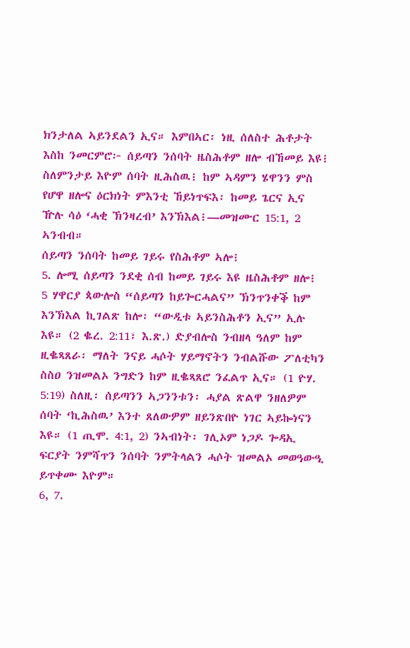ክንታለል ኣይንደልን ኢና። እምበኣር፡ ነዚ ሰለስተ ሕቶታት እስከ ንመርምሮ፦ ሰይጣን ንሰባት ዜስሕቶም ዘሎ ብኸመይ እዩ፧ ስለምንታይ እዮም ሰባት ዚሕስዉ፧ ከም ኣዳምን ሄዋንን ምስ የሆዋ ዘሎና ዕርክነት ምእንቲ ኸይነጥፍእ፡ ከመይ ጌርና ኢና ዅሉ ሳዕ ‘ሓቂ ኽንዛረብ’ እንኽእል፧—መዝሙር 15:1, 2 ኣንብብ።
ሰይጣን ንሰባት ከመይ ገይሩ የስሕቶም ኣሎ፧
5. ሎሚ ሰይጣን ንደቂ ሰብ ከመይ ገይሩ እዩ ዜስሕቶም ዘሎ፧
5 ሃዋርያ ጳውሎስ “ሰይጣን ከይጐርሓልና” ኽንጥንቀቕ ከም እንኽእል ኪገልጽ ከሎ፡ “ውዲቱ ኣይንስሕቶን ኢና” ኢሉ እዩ። (2 ቈረ. 2:11፣ እ.ጽ.) ድያብሎስ ንብዘላ ዓለም ከም ዚቈጻጸራ፡ ማለት ንናይ ሓሶት ሃይማኖትን ንብልሹው ፖለቲካን ስስዐ ንዝመልኦ ንግድን ከም ዚቈጻጸሮ ንፈልጥ ኢና። (1 ዮሃ. 5:19) ስለዚ፡ ሰይጣንን ኣጋንንቱን፡ ሓያል ጽልዋ ንዘለዎም ሰባት ‘ኪሕስዉ’ እንተ ጸለውዎም ዘይንጽበዮ ነገር ኣይኰነናን እዩ። (1 ጢሞ. 4:1, 2) ንኣብነት፡ ገሊኦም ነጋዶ ጐዳኢ ፍርያት ንምሻጥን ንሰባት ንምትላልን ሓሶት ዝመልኦ መወዓውዒ ይጥቀሙ እዮም።
6, 7.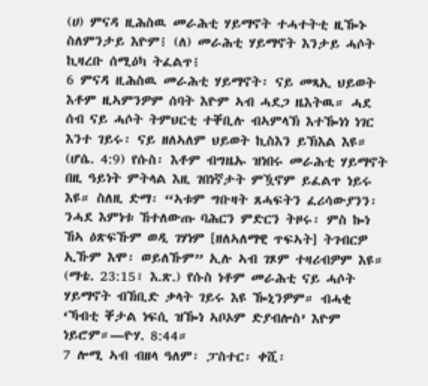(ሀ) ምናዳ ዚሕስዉ መራሕቲ ሃይማኖት ተሓተትቲ ዚዀኑ ስለምንታይ እዮም፧ (ለ) መራሕቲ ሃይማኖት እንታይ ሓሶት ኪዛረቡ ሰሚዕካ ትፈልጥ፧
6 ምናዳ ዚሕስዉ መራሕቲ ሃይማኖት፡ ናይ መጻኢ ህይወት እቶም ዚኣምንዎም ሰባት እዮም ኣብ ሓደጋ ዜእትዉ። ሓደ ሰብ ናይ ሓሶት ትምህርቲ ተቐቢሉ ብኣምላኽ እተዀነነ ነገር እንተ ገይሩ፡ ናይ ዘለኣለም ህይወት ኪስእን ይኽእል እዩ። (ሆሴ. 4:9) የሱስ፡ እቶም ብግዜኡ ዝነበሩ መራሕቲ ሃይማኖት በዚ ዓይነት ምትላል እዚ ገበነኛታት ምዃኖም ይፈልጥ ነይሩ እዩ። ስለዚ ድማ፡ “ኣቱም ግቡዛት ጸሓፍትን ፈሪሳውያንን፡ ንሓደ እምነቱ ኸተለውጡ ባሕርን ምድርን ትዞሩ፡ ምስ ኰነ ኸኣ ዕጽፍኹም ወዲ ገሃነም [ዘለኣለማዊ ጥፍኣት] ትገብርዎ ኢኹም እሞ፡ ወይለኹም” ኢሉ ኣብ ገጾም ተዛሪብዎም እዩ። (ማቴ. 23:15፣ እ.ጽ.) የሱስ ነቶም መራሕቲ ናይ ሓሶት ሃይማኖት ብኸቢድ ቃላት ገይሩ እዩ ዀኒንዎም። ብሓቂ ‘ኻብቲ ቐታል ነፍሲ ዝዀነ ኣቦኦም ድያብሎስ’ እዮም ነይሮም።—ዮሃ. 8:44።
7 ሎሚ ኣብ ብዘላ ዓለም፡ ፓስተር፡ ቀሺ፡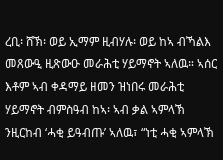ረቢ፡ ሸኽ፡ ወይ ኢማም ዚብሃሉ፡ ወይ ከኣ ብኻልእ መጸውዒ ዚጽውዑ መራሕቲ ሃይማኖት ኣለዉ። ኣሰር እቶም ኣብ ቀዳማይ ዘመን ዝነበሩ መራሕቲ ሃይማኖት ብምስዓብ ከኣ፡ ኣብ ቃል ኣምላኽ ንዚርከብ ‘ሓቂ ይዓብጡ’ ኣለዉ፣ “ነቲ ሓቂ ኣምላኽ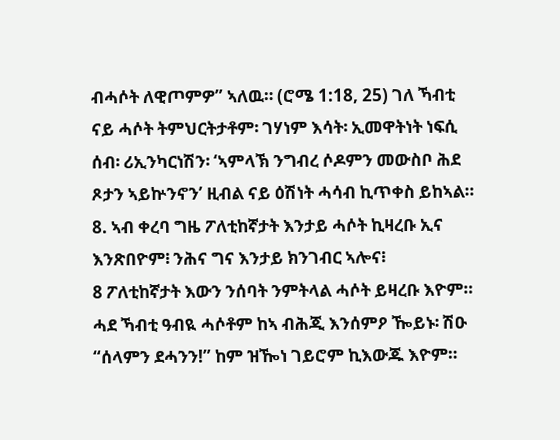ብሓሶት ለዊጦምዎ” ኣለዉ። (ሮሜ 1:18, 25) ገለ ኻብቲ ናይ ሓሶት ትምህርትታቶም፡ ገሃነም እሳት፡ ኢመዋትነት ነፍሲ ሰብ፡ ሪኢንካርነሽን፡ ‘ኣምላኽ ንግብረ ሶዶምን መውስቦ ሕደ ጾታን ኣይኵንኖን’ ዚብል ናይ ዕሽነት ሓሳብ ኪጥቀስ ይከኣል።
8. ኣብ ቀረባ ግዜ ፖለቲከኛታት እንታይ ሓሶት ኪዛረቡ ኢና እንጽበዮም፧ ንሕና ግና እንታይ ክንገብር ኣሎና፧
8 ፖለቲከኛታት እውን ንሰባት ንምትላል ሓሶት ይዛረቡ እዮም። ሓደ ኻብቲ ዓብዪ ሓሶቶም ከኣ ብሕጂ እንሰምዖ ዀይኑ፡ ሽዑ “ሰላምን ደሓንን!” ከም ዝዀነ ገይሮም ኪእውጁ እዮም።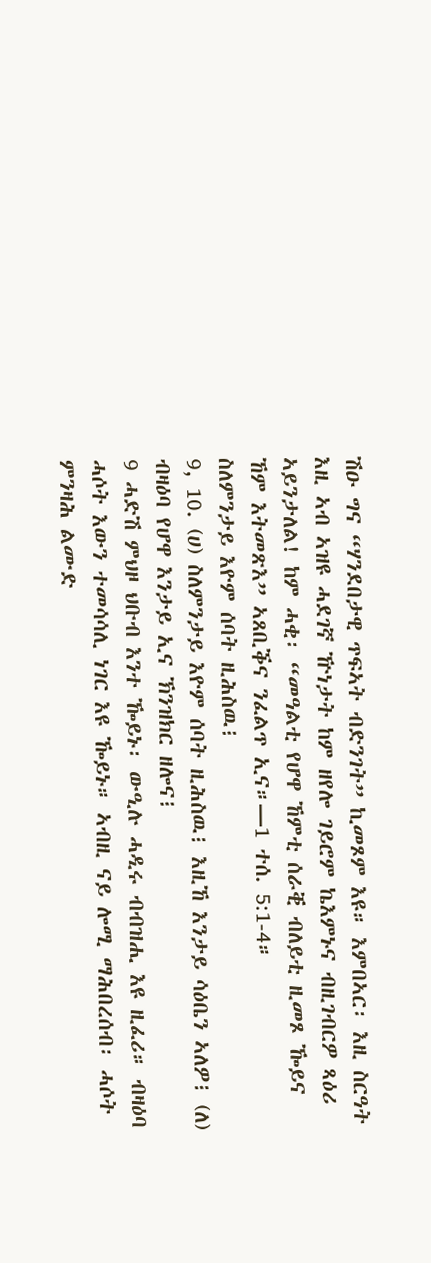ሽዑ ግና “ሃንደበታዊ ጥፍኣት ብድንገት” ኪመጾም እዩ። እምበኣር፡ እዚ ስርዓት እዚ ኣብ ኣዝዩ ሓደገኛ ዅነታት ከም ዘየሎ ገይሮም ኬእምኑና ብዚገብርዎ ጻዕሪ ኣይንታለል! ከም ሓቂ፡ “መዓልቲ የሆዋ ኸምቲ ሰራቒ ብለይቲ ዚመጾ ዀይና ኸም እትመጽእ” ኣጸቢቕና ንፈልጥ ኢና።—1 ተሰ. 5:1-4።
ስለምንታይ እዮም ሰባት ዚሕስዉ፧
9, 10. (ሀ) ስለምንታይ እዮም ሰባት ዚሕስዉ፧ እዚኸ እንታይ ሳዕቤን ኣለዎ፧ (ለ) ብዛዕባ የሆዋ እንታይ ኢና ኽንዝክር ዘሎና፧
9 ሓድሽ ምህዞ ህቡብ እንተ ዀይኑ፡ ውዒሉ ሓዲሩ ብብዝሒ እዩ ዚፈሪ። ብዛዕባ ሓሶት እውን ተመሳሳሊ ነገር እዩ ዀይኑ። ኣብዚ ናይ ሎሚ ማሕበረሰብ፡ ሓሶት ምንዛሕ ልሙድ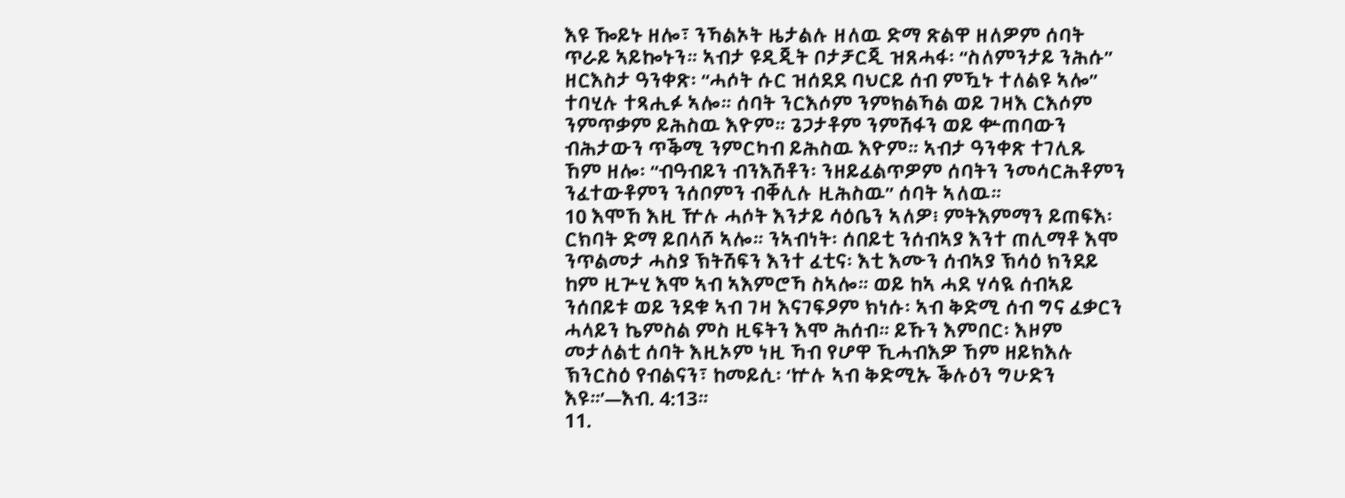እዩ ዀይኑ ዘሎ፣ ንኻልኦት ዜታልሉ ዘለዉ ድማ ጽልዋ ዘለዎም ሰባት ጥራይ ኣይኰኑን። ኣብታ ዩዲጂት ቦታቻርጂ ዝጸሓፋ፡ “ስለምንታይ ንሕሱ” ዘርእስታ ዓንቀጽ፡ “ሓሶት ሱር ዝሰደደ ባህርይ ሰብ ምዃኑ ተለልዩ ኣሎ” ተባሂሉ ተጻሒፉ ኣሎ። ሰባት ንርእሶም ንምክልኻል ወይ ገዛእ ርእሶም ንምጥቃም ይሕስዉ እዮም። ጌጋታቶም ንምሽፋን ወይ ቍጠባውን ብሕታውን ጥቕሚ ንምርካብ ይሕስዉ እዮም። ኣብታ ዓንቀጽ ተገሊጹ ኸም ዘሎ፡ “ብዓብይን ብንእሽቶን፡ ንዘይፈልጥዎም ሰባትን ንመሳርሕቶምን ንፈተውቶምን ንሰቦምን ብቐሊሉ ዚሕስዉ” ሰባት ኣለዉ።
10 እሞኸ እዚ ዅሉ ሓሶት እንታይ ሳዕቤን ኣለዎ፧ ምትእምማን ይጠፍእ፡ ርክባት ድማ ይበላሾ ኣሎ። ንኣብነት፡ ሰበይቲ ንሰብኣያ እንተ ጠሊማቶ እሞ ንጥልመታ ሓስያ ኽትሽፍን እንተ ፈቲና፡ እቲ እሙን ሰብኣያ ኽሳዕ ክንደይ ከም ዚጕሂ እሞ ኣብ ኣእምሮኻ ስኣሎ። ወይ ከኣ ሓደ ሃሳዪ ሰብኣይ ንሰበይቱ ወይ ንደቁ ኣብ ገዛ እናገፍዖም ክነሱ፡ ኣብ ቅድሚ ሰብ ግና ፈቃርን ሓላይን ኬምስል ምስ ዚፍትን እሞ ሕሰብ። ይኹን እምበር፡ እዞም መታለልቲ ሰባት እዚኦም ነዚ ኻብ የሆዋ ኺሓብእዎ ኸም ዘይክእሉ ኽንርስዕ የብልናን፣ ከመይሲ፡ ‘ኵሉ ኣብ ቅድሚኡ ቕሉዕን ግሁድን እዩ።’—እብ. 4:13።
11.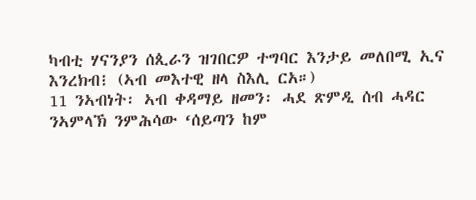ካብቲ ሃናንያን ሰጲራን ዝገበርዎ ተግባር እንታይ መለበሚ ኢና እንረክብ፧ (ኣብ መእተዊ ዘላ ስእሊ ርአ።)
11 ንኣብነት፡ ኣብ ቀዳማይ ዘመን፡ ሓደ ጽምዲ ሰብ ሓዳር ንኣምላኽ ንምሕሳው ‘ሰይጣን ከም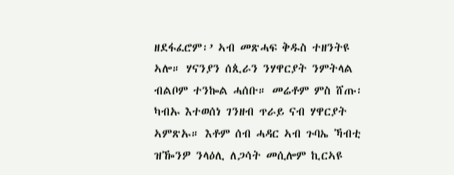ዘደፋፈሮም፡’ ኣብ መጽሓፍ ቅዱስ ተዘንትዩ ኣሎ። ሃናንያን ሰጲራን ንሃዋርያት ንምትላል ብልቦም ተንኰል ሓሰቡ። መሬቶም ምስ ሸጡ፡ ካብኡ እተወሰነ ገንዘብ ጥራይ ናብ ሃዋርያት ኣምጽኡ። እቶም ሰብ ሓዳር ኣብ ጉባኤ ኻብቲ ዝዀንዎ ንላዕሊ ለጋሳት መሲሎም ኪርኣዩ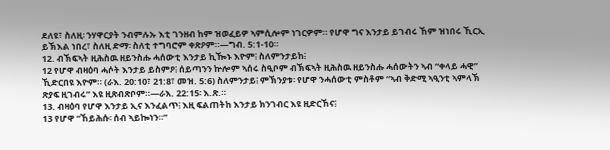ደለዩ፣ ስለዚ፡ ንሃዋርያት ንብምሉኡ እቲ ገንዘብ ከም ዝወፈይዎ ኣምሲሎም ነገርዎም። የሆዋ ግና እንታይ ይገብሩ ኸም ዝነበሩ ኺርኢ ይኽእል ነበረ፣ ስለዚ ድማ፡ ስለቲ ተግባሮም ቀጽዖም።—ግብ. 5:1-10።
12. ብኽፍኣት ዚሕስዉ ዘይንስሑ ሓሰውቲ እንታይ ኪዀኑ እዮም፧ ስለምንታይከ፧
12 የሆዋ ብዛዕባ ሓሶት እንታይ ይስምዖ፧ ሰይጣንን ኵሎም ኣሰሩ ስዒቦም ብኽፍኣት ዚሕስዉ ዘይንስሑ ሓሰውትን ኣብ “ቀላይ ሓዊ” ኺድርበዩ እዮም። (ራእ. 20:10፣ 21:8፣ መዝ. 5:6) ስለምንታይ፧ ምኽንያቱ፡ የሆዋ ንሓሰውቲ ምስቶም “ኣብ ቅድሚ ኣዒንቲ ኣምላኽ ጽያፍ ዚገብሩ” እዩ ዚጽብጽቦም።—ራእ. 22:15፡ እ.ጽ.።
13. ብዛዕባ የሆዋ እንታይ ኢና እንፈልጥ፧ እዚ ፍልጠትከ እንታይ ክንገብር እዩ ዚድርኸና፧
13 የሆዋ “ኸይሕሱ፡ ሰብ ኣይኰነን።”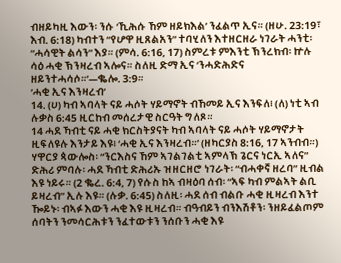ብዘይካዚ እውን፡ ንሱ ‘ኺሕሱ ኸም ዘይክእል’ ንፈልጥ ኢና። (ዘሁ. 23:19፣ እብ. 6:18) ካብተን “የሆዋ ዚጸልአን” ተባሂለን እተዘርዘራ ነገራት ሓንቲ፡ “ሓሳዊት ልሳን” እያ። (ምሳ. 6:16, 17) ስምረቱ ምእንቲ ኽንረክብ፡ ኵሉ ሳዕ ሓቂ ኽንዛረብ ኣሎና። ስለዚ ድማ ኢና ‘ንሓድሕድና ዘይንተሓሳሶ።’—ቈሎ. 3:9።
‘ሓቂ ኢና እንዛረብ’
14. (ሀ) ካብ ኣባላት ናይ ሓሶት ሃይማኖት ብኸመይ ኢና እንፍለ፧ (ለ) ነቲ ኣብ ሉቃስ 6:45 ዚርከብ መሰረታዊ ስርዓት ግለጾ።
14 ሓደ ኻብቲ ናይ ሓቂ ክርስትያናት ካብ ኣባላት ናይ ሓሶት ሃይማኖታት ዚፍለዩሉ እንታይ እዩ፧ ‘ሓቂ ኢና እንዛረብ።’ (ዘካርያስ 8:16, 17 ኣንብብ።) ሃዋርያ ጳውሎስ፡ “ንርእስና ኸም ኣገልገልቲ ኣምላኽ ጌርና ነርኢ ኣለና” ድሕሪ ምባሉ፡ ሓደ ኻብቲ ድሕሪኡ ዝዘርዘሮ ነገራት፡ “ብሓቀኛ ዘረባ” ዚብል እዩ ነይሩ። (2 ቈረ. 6:4, 7) የሱስ ከኣ ብዛዕባ ሰብ፡ “ኣፍ ካብ ምልኣት ልቢ ይዛረብ” ኢሉ እዩ። (ሉቃ. 6:45) ስለዚ፡ ሓደ ሰብ ብልቡ ሓቂ ዚዛረብ እንተ ዀይኑ፡ ብኣፉ እውን ሓቂ እዩ ዚዛረብ። ብዓብይን ብንእሽቶን፡ ንዘይፈልጦም ሰባትን ንመሳርሕቱን ንፈተውቱን ንሰቡን ሓቂ እዩ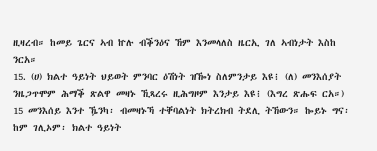ዚዛረብ። ከመይ ጌርና ኣብ ኵሉ ብቕንዕና ኸም እንመላለስ ዜርኢ ገለ ኣብነታት እስከ ንርአ።
15. (ሀ) ክልተ ዓይነት ህይወት ምንባር ዕሽነት ዝዀነ ስለምንታይ እዩ፧ (ለ) መንእሰያት ንዜጋጥሞም ሕማቕ ጽልዋ መዛኑ ኺጻረሩ ዚሕግዞም እንታይ እዩ፧ (እግረ ጽሑፍ ርአ።)
15 መንእሰይ እንተ ዄንካ፡ ብመዛኑኻ ተቐባልነት ክትረክብ ትደሊ ትኸውን። ኰይኑ ግና፡ ከም ገሊኦም፡ ክልተ ዓይነት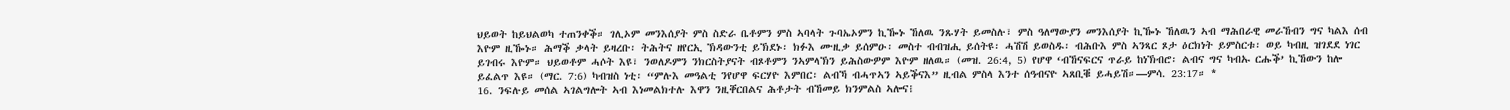ህይወት ከይህልወካ ተጠንቀቕ። ገሊኦም መንእሰያት ምስ ስድራ ቤቶምን ምስ ኣባላት ጉባኤኦምን ኪዀኑ ኸለዉ ንጹሃት ይመስሉ፣ ምስ ዓለማውያን መንእሰያት ኪዀኑ ኸለዉን ኣብ ማሕበራዊ መራኸብን ግና ካልእ ሰብ እዮም ዚዀኑ። ሕማቕ ቃላት ይዛረቡ፡ ትሕትና ዘየርኢ ኽዳውንቲ ይኽደኑ፡ ክፉእ ሙዚቃ ይሰምዑ፡ መስተ ብብዝሒ ይሰትዩ፡ ሓሽሽ ይወስዱ፡ ብሕቡእ ምስ ኣንጻር ጾታ ዕርክነት ይምስርቱ፡ ወይ ካብዚ ዝገደደ ነገር ይገብሩ እዮም። ህይወቶም ሓሶት እዩ፣ ንወለዶምን ንክርስትያናት ብጾቶምን ንኣምላኽን ይሕስውዎም እዮም ዘለዉ። (መዝ. 26:4, 5) የሆዋ ‘ብኸናፍርና ጥራይ ከነኽብሮ፡ ልብና ግና ካብኡ ርሑቕ’ ኪኸውን ከሎ ይፈልጥ እዩ። (ማር. 7:6) ካብዝስ ነቲ፡ “ምሉእ መዓልቲ ንየሆዋ ፍርሃዮ እምበር፡ ልብኻ ብሓጥኣን ኣይቕናእ” ዚብል ምስላ እንተ ሰዓብናዮ ኣጸቢቑ ይሓይሽ።—ምሳ. 23:17። *
16. ንፍሉይ መሰል ኣገልግሎት ኣብ እነመልክተሉ እዋን ንዚቐርበልና ሕቶታት ብኸመይ ክንምልስ ኣሎና፧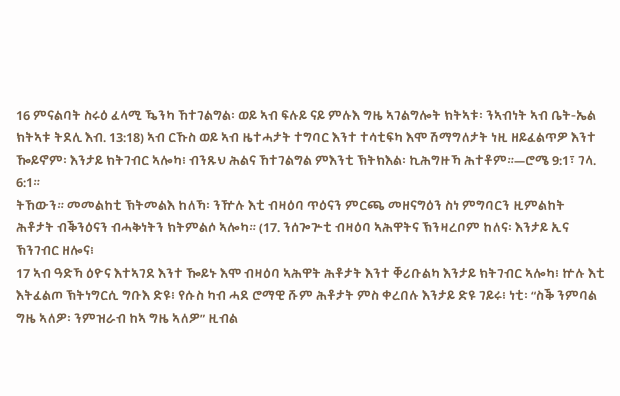16 ምናልባት ስሩዕ ፈላሚ ዄንካ ኸተገልግል፡ ወይ ኣብ ፍሉይ ናይ ምሉእ ግዜ ኣገልግሎት ክትኣቱ፡ ንኣብነት ኣብ ቤት-ኤል ክትኣቱ ትደሊ እብ. 13:18) ኣብ ርኹስ ወይ ኣብ ዜተሓታት ተግባር እንተ ተሳቲፍካ እሞ ሽማግለታት ነዚ ዘይፈልጥዎ እንተ ዀይኖም፡ እንታይ ክትገብር ኣሎካ፧ ብንጹህ ሕልና ኸተገልግል ምእንቲ ኽትክእል፡ ኪሕግዙኻ ሕተቶም።—ሮሜ 9:1፣ ገላ. 6:1።
ትኸውን። መመልከቲ ኽትመልእ ከለኻ፡ ንዅሉ እቲ ብዛዕባ ጥዕናን ምርጫ መዘናግዕን ስነ ምግባርን ዚምልከት ሕቶታት ብቕንዕናን ብሓቅነትን ክትምልሶ ኣሎካ። (17. ንሰጐጕቲ ብዛዕባ ኣሕዋትና ኽንዛረቦም ከለና፡ እንታይ ኢና ኽንገብር ዘሎና፧
17 ኣብ ዓድኻ ዕዮና እተኣገደ እንተ ዀይኑ እሞ ብዛዕባ ኣሕዋት ሕቶታት እንተ ቐሪቡልካ እንታይ ክትገብር ኣሎካ፧ ኵሉ እቲ እትፈልጦ ኽትነግርሲ ግቡእ ድዩ፧ የሱስ ካብ ሓደ ሮማዊ ሹም ሕቶታት ምስ ቀረበሉ እንታይ ድዩ ገይሩ፧ ነቲ፡ “ስቕ ንምባል ግዜ ኣለዎ፡ ንምዝራብ ከኣ ግዜ ኣለዎ” ዚብል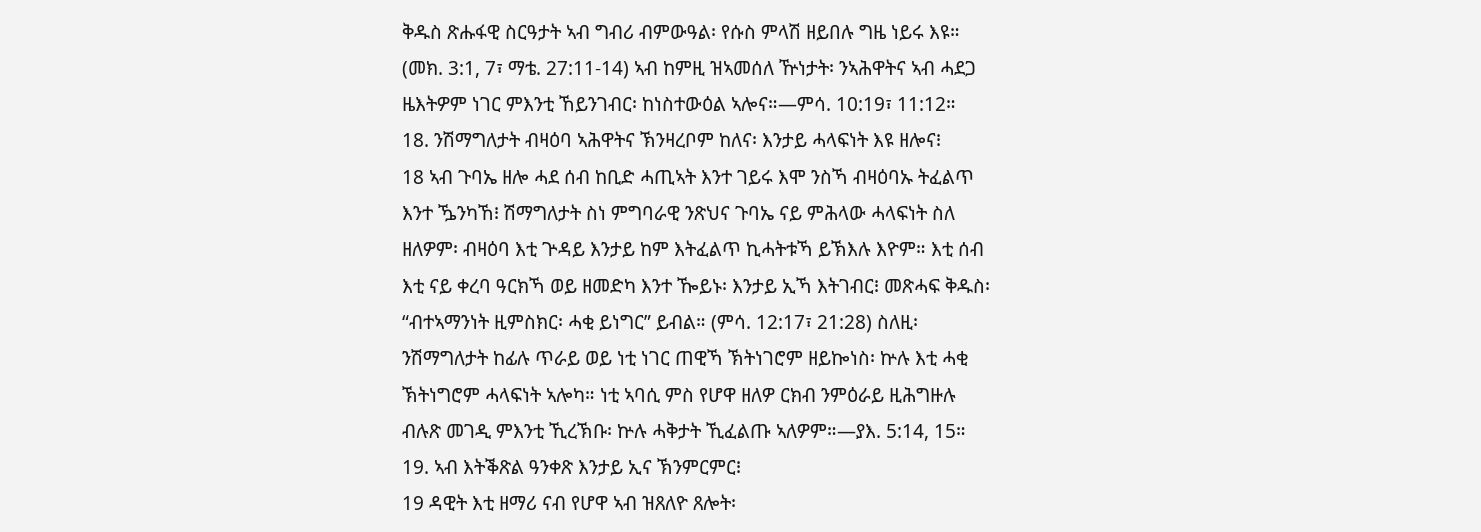ቅዱስ ጽሑፋዊ ስርዓታት ኣብ ግብሪ ብምውዓል፡ የሱስ ምላሽ ዘይበሉ ግዜ ነይሩ እዩ። (መክ. 3:1, 7፣ ማቴ. 27:11-14) ኣብ ከምዚ ዝኣመሰለ ዅነታት፡ ንኣሕዋትና ኣብ ሓደጋ ዜእትዎም ነገር ምእንቲ ኸይንገብር፡ ከነስተውዕል ኣሎና።—ምሳ. 10:19፣ 11:12።
18. ንሽማግለታት ብዛዕባ ኣሕዋትና ኽንዛረቦም ከለና፡ እንታይ ሓላፍነት እዩ ዘሎና፧
18 ኣብ ጉባኤ ዘሎ ሓደ ሰብ ከቢድ ሓጢኣት እንተ ገይሩ እሞ ንስኻ ብዛዕባኡ ትፈልጥ እንተ ዄንካኸ፧ ሽማግለታት ስነ ምግባራዊ ንጽህና ጉባኤ ናይ ምሕላው ሓላፍነት ስለ ዘለዎም፡ ብዛዕባ እቲ ጕዳይ እንታይ ከም እትፈልጥ ኪሓትቱኻ ይኽእሉ እዮም። እቲ ሰብ እቲ ናይ ቀረባ ዓርክኻ ወይ ዘመድካ እንተ ዀይኑ፡ እንታይ ኢኻ እትገብር፧ መጽሓፍ ቅዱስ፡ “ብተኣማንነት ዚምስክር፡ ሓቂ ይነግር” ይብል። (ምሳ. 12:17፣ 21:28) ስለዚ፡ ንሽማግለታት ከፊሉ ጥራይ ወይ ነቲ ነገር ጠዊኻ ኽትነገሮም ዘይኰነስ፡ ኵሉ እቲ ሓቂ ኽትነግሮም ሓላፍነት ኣሎካ። ነቲ ኣባሲ ምስ የሆዋ ዘለዎ ርክብ ንምዕራይ ዚሕግዙሉ ብሉጽ መገዲ ምእንቲ ኺረኽቡ፡ ኵሉ ሓቅታት ኺፈልጡ ኣለዎም።—ያእ. 5:14, 15።
19. ኣብ እትቕጽል ዓንቀጽ እንታይ ኢና ኽንምርምር፧
19 ዳዊት እቲ ዘማሪ ናብ የሆዋ ኣብ ዝጸለዮ ጸሎት፡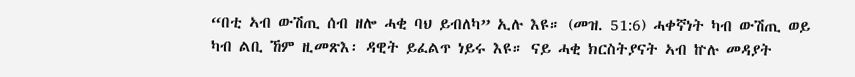“በቲ ኣብ ውሽጢ ሰብ ዘሎ ሓቂ ባህ ይብለካ” ኢሉ እዩ። (መዝ. 51:6) ሓቀኛነት ካብ ውሽጢ ወይ ካብ ልቢ ኸም ዚመጽእ፡ ዳዊት ይፈልጥ ነይሩ እዩ። ናይ ሓቂ ክርስትያናት ኣብ ኵሉ መዳያት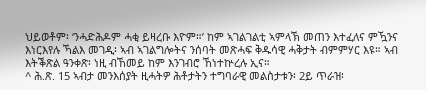ህይወቶም፡ ‘ንሓድሕዶም ሓቂ ይዛረቡ እዮም።’ ከም ኣገልገልቲ ኣምላኽ መጠን እተፈለና ምዃንና እነርእየሉ ኻልእ መገዲ፡ ኣብ ኣገልግሎትና ንሰባት መጽሓፍ ቅዱሳዊ ሓቅታት ብምምሃር እዩ። ኣብ እትቕጽል ዓንቀጽ፡ ነዚ ብኸመይ ከም እንገብሮ ኸነተኵረሉ ኢና።
^ ሕ.ጽ. 15 ኣብታ መንእሰያት ዚሓትዎ ሕቶታትን ተግባራዊ መልስታቱን፡ 2ይ ጥራዝ፡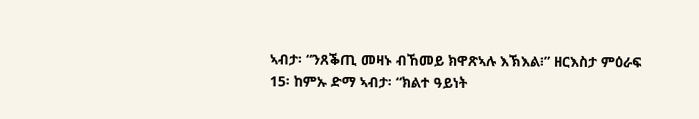ኣብታ፡ “ንጸቕጢ መዛኑ ብኸመይ ክዋጽኣሉ እኽእል፧” ዘርእስታ ምዕራፍ 15፡ ከምኡ ድማ ኣብታ፡ “ክልተ ዓይነት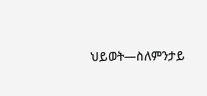ህይወት—ስለምንታይ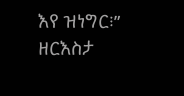እየ ዝነግር፧” ዘርእስታ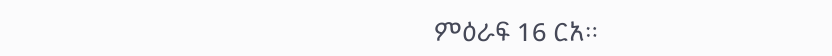ምዕራፍ 16 ርአ።